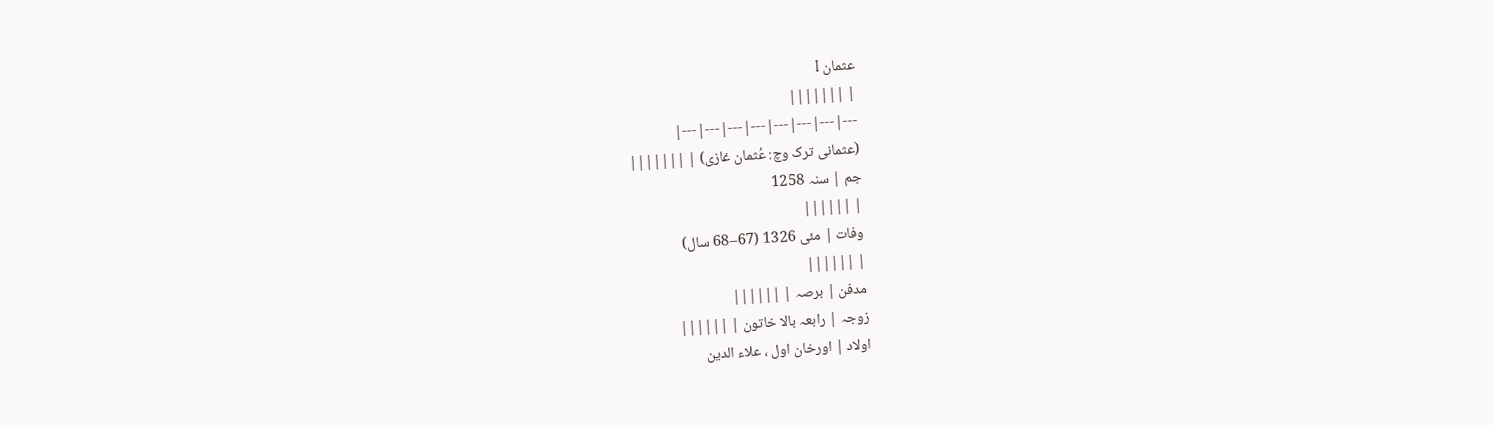عثمان I
| |||||||
---|---|---|---|---|---|---|---|
(عثمانی ترک وچ: عُثمان غازى) | |||||||
جم | سنہ 1258
| ||||||
وفات | مئی 1326 (67–68 سال)
| ||||||
مدفن | برصہ | ||||||
زوجہ | رابعہ بالا خاتون | ||||||
اولاد | اورخان اول ، علاء الدین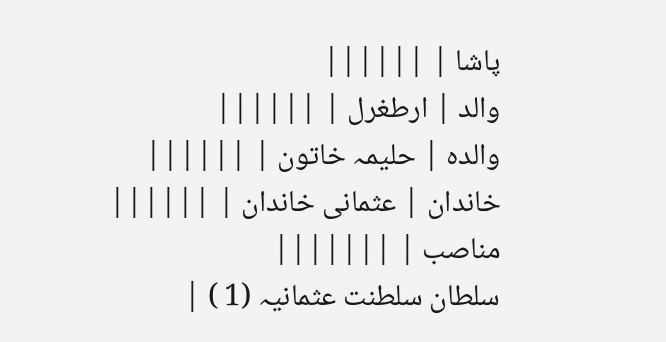پاشا | ||||||
والد | ارطغرل | ||||||
والدہ | حلیمہ خاتون | ||||||
خاندان | عثمانی خاندان | ||||||
مناصب | |||||||
سلطان سلطنت عثمانیہ (1 ) |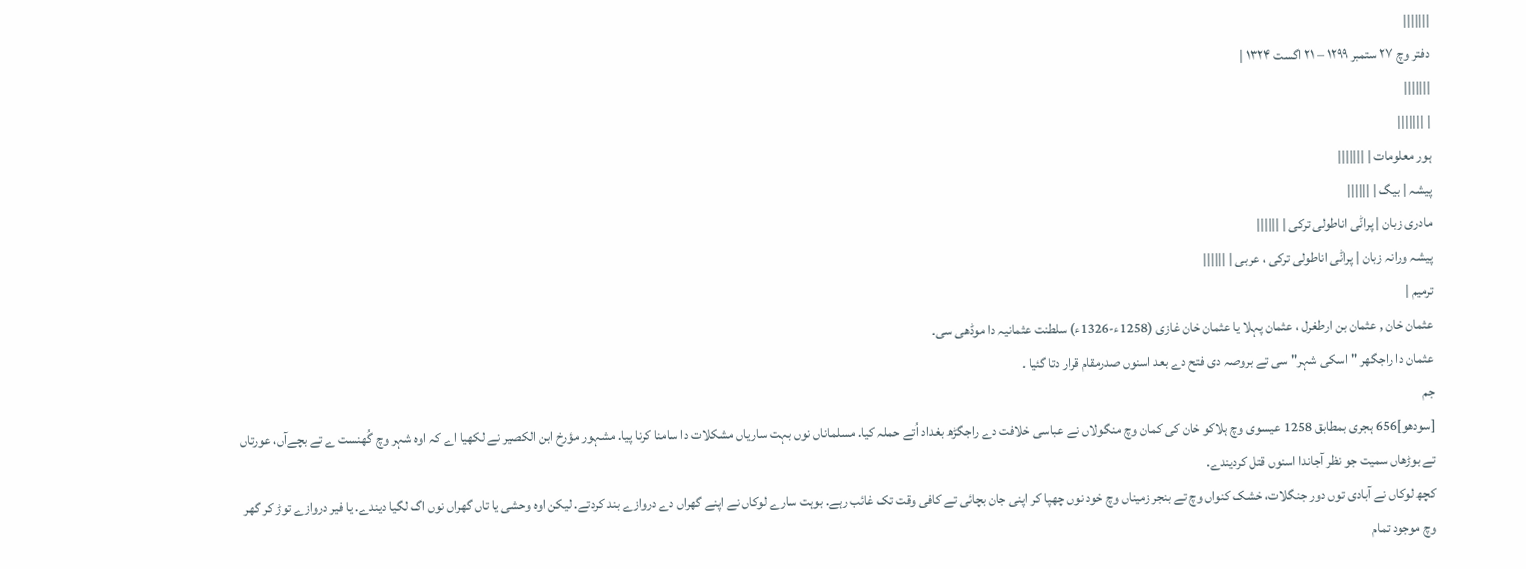|||||||
دفتر وچ ۲۷ ستمبر ۱۲۹۹ – ۲۱ اگست ۱۳۲۴ |
|||||||
| |||||||
ہور معلومات | |||||||
پیشہ | بیگ | ||||||
مادری زبان | پراݨی اناطولی ترکی | ||||||
پیشہ ورانہ زبان | پراݨی اناطولی ترکی ، عربی | ||||||
ترمیم |
عثمان خان , عثمان بن ارطغرل ، عثمان پہلا یا عثمان خان غازی (1258ء-1326ء) سلطنت عثمانیہ دا موڈھی سی۔
عثمان دا راجگھر " اسکی شہر" سی تے بروصہ دی فتح دے بعد اسنوں صدرمقام قرار دتا گئیا ۔
جم
[سودھو]656 ہجری بمطابق 1258 عیسوی وچ ہلاکو خان کی کمان وچ منگولاں نے عباسی خلافت دے راجگڑھ بغداد اُتے حملہ کیا. مسلماناں نوں بہت ساریاں مشکلات دا سامنا کرنا پيا. مشہور مؤرخ ابن الکصیر نے لکھیا اے کہ اوہ شہر وچ گُھنست ے تے بچےآں، عورتاں تے بوڑھاں سمیت جو نظر آجاندا اسنوں قتل کردیندے.
کچھ لوکاں نے آبادی توں دور جنگلات، خشک کنواں وچ تے بنجر زمیناں وچ خود نوں چھپا کر اپنی جان بچائی تے کافی وقت تک غائب رہے. بوہت سارے لوکاں نے اپنے گھراں دے دروازے بند کردتے. لیکن اوہ وحشی یا تاں گھراں نوں اگ لگیا دیندے. یا فیر دروازے توڑ کر گھر وچ موجود تمام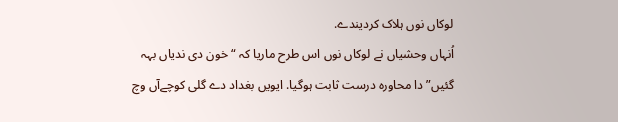لوکاں نوں ہلاک کردیندے.
اُنہاں وحشیاں نے لوکاں نوں اس طرح ماریا کہ “خون دی ندیاں بہہ گئیں” دا محاورہ درست ثابت ہوگیا. ایويں بغداد دے گلی کوچےآں وچ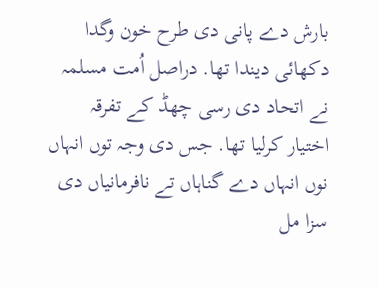بارش دے پانی دی طرح خون وگدا دکھائی دیندا تھا. دراصل اُمت مسلمہ نے اتحاد دی رسی چھڈ کے تفرقہ اختیار کرلیا تھا. جس دی وجہ توں انہاں نوں انہاں دے گناہاں تے نافرمانیاں دی سزا مل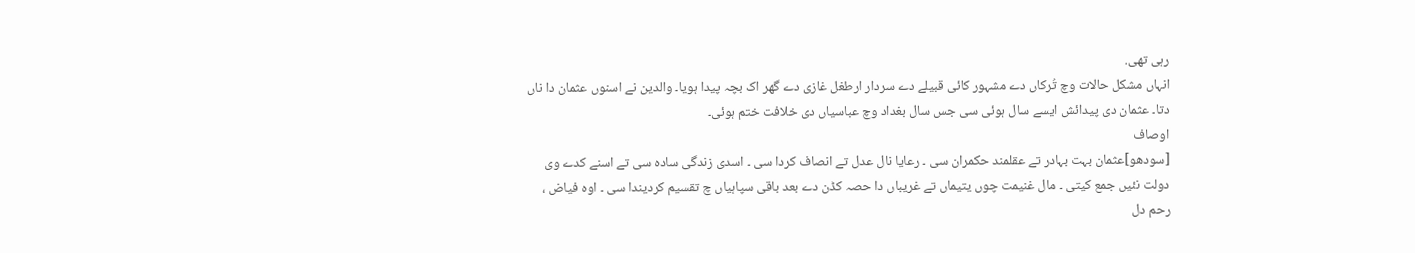رہی تھی.
انہاں مشکل حالات وچ تُرکاں دے مشہور کائی قبیلے دے سردار ارطغل غازی دے گھر اک بچہ پیدا ہويا۔ والدین نے اسنوں عثمان دا ناں دتا۔ عثمان دی پیدائش ايسے سال ہوئی سی جس سال بغداد وچ عباسیاں دی خلافت ختم ہوئی۔
اوصاف
[سودھو]عثمان بہت بہادر تے عقلمند حکمران سی ۔ رعایا نال عدل تے انصاف کردا سی ۔ اسدی زندگی سادہ سی تے اسنے کدے وی دولت نئیں جمع کیتی ۔ مال غنیمت چوں یتیماں تے غریباں دا حصہ کڈن دے بعد باقی سپاہیاں چ تقسیم کردیندا سی ۔ اوہ فیاض ، رحم دل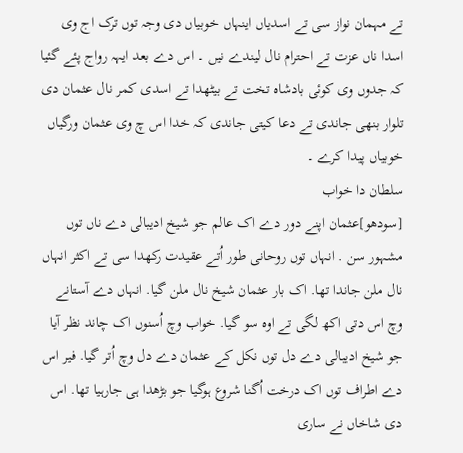تے مہمان نواز سی تے اسدیاں اینہاں خوبیاں دی وجہ توں ترک اج وی اسدا ناں عزت تے احترام نال لیندے نیں ۔ اس دے بعد ایہہ رواج پئے گئیا کہ جدوں وی کوئی بادشاہ تخت تے بیٹھدا تے اسدی کمر نال عثمان دی تلوار بنھی جاندی تے دعا کیتی جاندی کہ خدا اس چ وی عثمان ورگیاں خوبیاں پیدا کرے ۔
سلطان دا خواب
[سودھو]عثمان اپنے دور دے اک عالم جو شیخ ادیبالی دے ناں توں مشہور سن . انہاں توں روحانی طور اُتے عقیدت رکھدا سی تے اکثر انہاں نال ملن جاندا تھا. اک بار عثمان شیخ نال ملن گیا. انہاں دے آستانے وچ اس دتی اکھ لگی تے اوہ سو گیا. خواب وچ اُسنوں اک چاند نظر آیا جو شیخ ادیبالی دے دل توں نکل کے عثمان دے دل وچ اُتر گیا. فیر اس دے اطراف توں اک درخت اُگنا شروع ہوگیا جو بڑھدا ہی جارہیا تھا. اس دی شاخاں نے ساری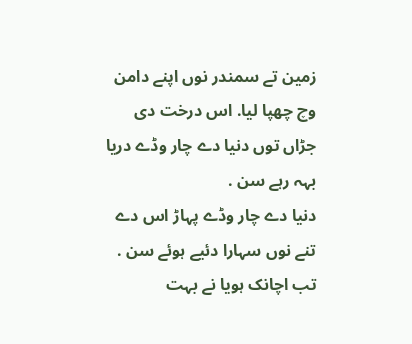زمین تے سمندر نوں اپنے دامن وچ چھپا لیا. اس درخت دی جڑاں توں دنیا دے چار وڈے دریا بہہ رہے سن .
دنیا دے چار وڈے پہاڑ اس دے تنے نوں سہارا دئیے ہوئے سن . تب اچانک ہويا نے بہت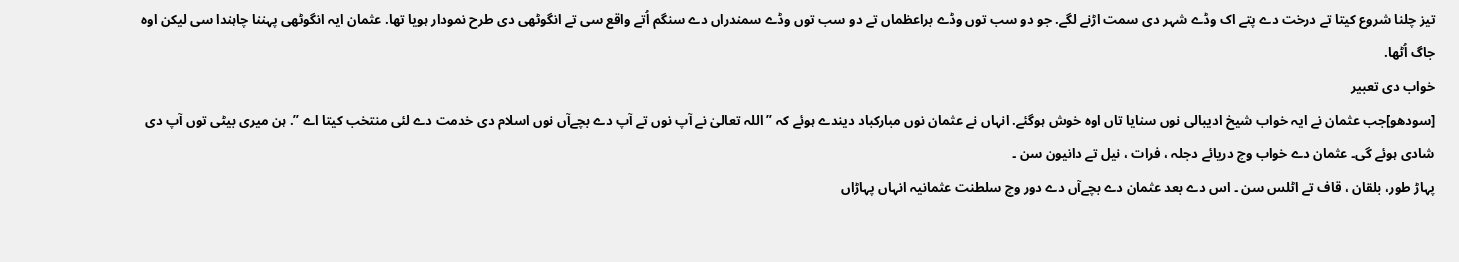تیز چلنا شروع کيتا تے درخت دے پتے اک وڈے شہر دی سمت اڑنے لگے. جو دو سب توں وڈے براعظماں تے دو سب توں وڈے سمندراں دے سنگم اُتے واقع سی تے انگوٹھی دی طرح نمودار ہويا تھا. عثمان ایہ انگوٹھی پہننا چاہندا سی لیکن اوہ جاگ اُٹھا.
خواب دی تعبیر
[سودھو]جب عثمان نے ایہ خواب شیخ ادیبالی نوں سنایا تاں اوہ خوش ہوگئے. انہاں نے عثمان نوں مبارکباد دیندے ہوئے کہ ”اللہ تعالیٰ نے آپ نوں تے آپ دے بچےآں نوں اسلام دی خدمت دے لئی منتخب کيتا اے ”. ہن میری بیٹی توں آپ دی شادی ہوئے گی۔ عثمان دے خواب وچ دریائے دجلہ ، فرات ، نیل تے دانیون سن ۔
پہاڑ طور، بلقان ، قاف تے اٹلس سن ۔ اس دے بعد عثمان دے بچےآں دے دور وچ سلطنت عثمانیہ انہاں پہاڑاں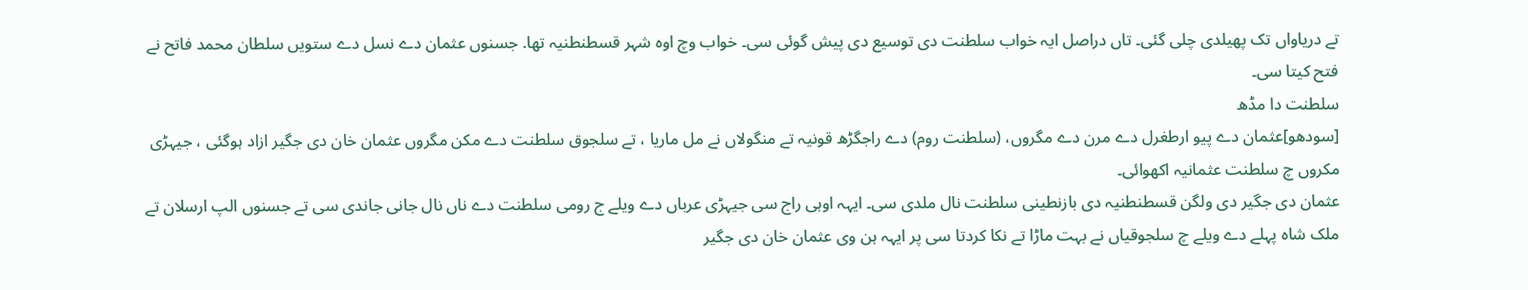تے دریاواں تک پھیلدی چلی گئی۔ تاں دراصل ایہ خواب سلطنت دی توسیع دی پیش گوئی سی۔ خواب وچ اوہ شہر قسطنطنیہ تھا. جسنوں عثمان دے نسل دے ستويں سلطان محمد فاتح نے فتح کيتا سی۔
سلطنت دا مڈھ
[سودھو]عثمان دے پیو ارطغرل دے مرن دے مگروں، (سلطنت روم) دے راجگڑھ قونیہ تے منگولاں نے مل ماریا ، تے سلجوق سلطنت دے مکن مگروں عثمان خان دی جگیر ازاد ہوگئی ، جیہڑی مکروں چ سلطنت عثمانیہ اکھوائی۔
عثمان دی جگیر دی ولگن قسطنطنیہ دی بازنطینی سلطنت نال ملدی سی۔ ایہہ اوہی راج سی جیہڑی عرباں دے ویلے ج رومی سلطنت دے ناں نال جانی جاندی سی تے جسنوں الپ ارسلان تے ملک شاہ پہلے دے ویلے چ سلجوقیاں نے بہت ماڑا تے نکا کردتا سی پر ایہہ ہن وی عثمان خان دی جگیر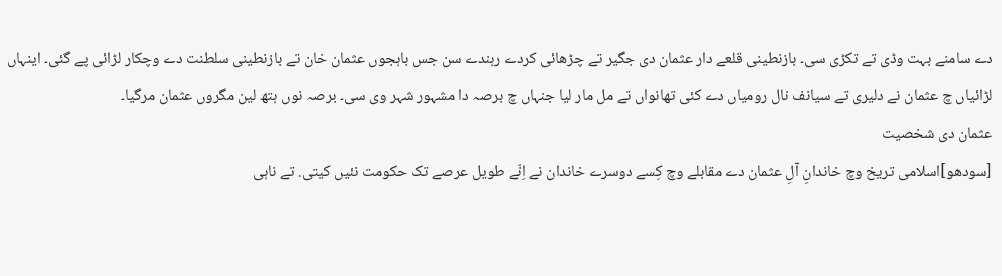دے سامنے بہت وڈی تے تکڑی سی۔ بازنطینی قلعے دار عثمان دی جگیر تے چڑھائی کردے رہندے سن جس باہجوں عثمان خان تے بازنطینی سلطنت دے وچکار لڑائی پے گئی۔ اینہاں لڑائياں چ عثمان نے دلیری تے سیانف نال رومیاں دے کئی تھانواں تے مل مار لیا جنہاں چ برصہ دا مشہور شہر وی سی۔ برصہ نوں ہتھ لین مگروں عثمان مرگیا۔
عثمان دی شخصیت
[سودھو]اسلامی تریخ وچ خاندانِ آلِ عثمان دے مقابلے وچ کِسے دوسرے خاندان نے اِنّے طویل عرصے تک حکومت نئيں کيتی. تے ناہی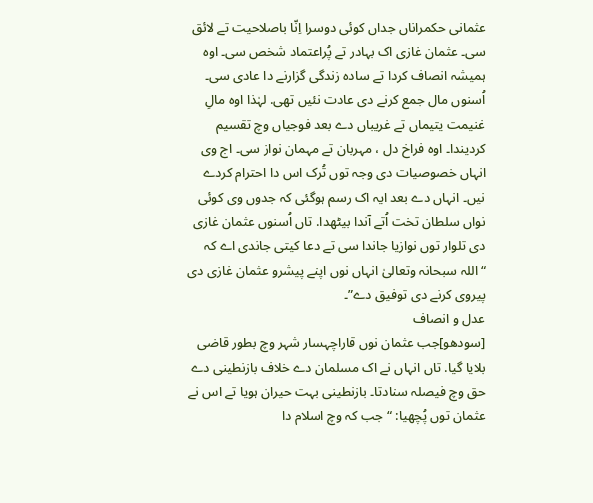عثمانی حکمراناں جداں کوئی دوسرا اِنّا باصلاحیت تے لائق سی۔ عثمان غازی اک بہادر تے پُراعتماد شخص سی۔ اوہ ہمیشہ انصاف کردا تے سادہ زندگی گزارنے دا عادی سی۔
اُسنوں مال جمع کرنے دی عادت نئيں تھی. لہٰذا اوہ مالِ غنیمت یتیماں تے غریباں دے بعد فوجیاں وچ تقسیم کردیندا۔ اوہ فراخ دل ، مہربان تے مہمان نواز سی۔ اج وی انہاں خصوصیات دی وجہ توں تُرک اس دا احترام کردے نيں۔ انہاں دے بعد ایہ اک رسم ہوگئی کہ جدوں وی کوئی نواں سلطان تخت اُتے آندا بیٹھدا. تاں اُسنوں عثمان غازی دی تلوار توں نوازیا جاندا سی تے دعا کيتی جاندی اے کہ “اللہ سبحانہ وتعالیٰ انہاں نوں اپنے پیشرو عثمان غازی دی پیروی کرنے دی توفیق دے”۔
عدل و انصاف
[سودھو]جب عثمان نوں قاراچہسار شہر وچ بطور قاضی بلايا گیا. تاں انہاں نے اک مسلمان دے خلاف بازنطینی دے حق وچ فیصلہ سنادتا۔ بازنطینی بہت حیران ہويا تے اس نے عثمان توں پُچھیا: “جب کہ وچ اسلام دا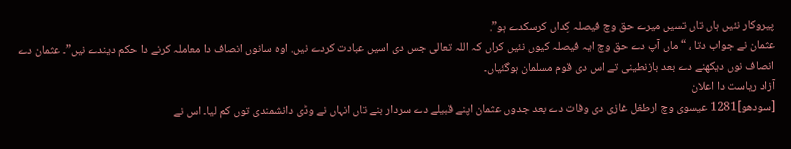پیروکار نئيں ہاں تاں تسيں میرے حق وچ فیصلہ کِداں کرسکدے ہو”.
عثمان نے جواب دتا ، “ماں آپ دے حق وچ ایہ فیصلہ کیوں نئيں کراں کہ اللہ تعالی جس دی اسيں عبادت کردے نيں. اوہ سانوں انصاف دا معاملہ کرنے دا حکم دیندے نيں”۔ عثمان دے انصاف نوں دیکھنے دے بعد بازنطینی تے اس دی قوم مسلمان ہوگئياں۔
آزاد ریاست دا اعلان
[سودھو]1281 عیسوی وچ ارطغل غازی دی وفات دے بعد جدوں عثمان اپنے قبیلے دے سردار بنے تاں انہاں نے وڈی دانشمندی توں کم لیا۔ اس نے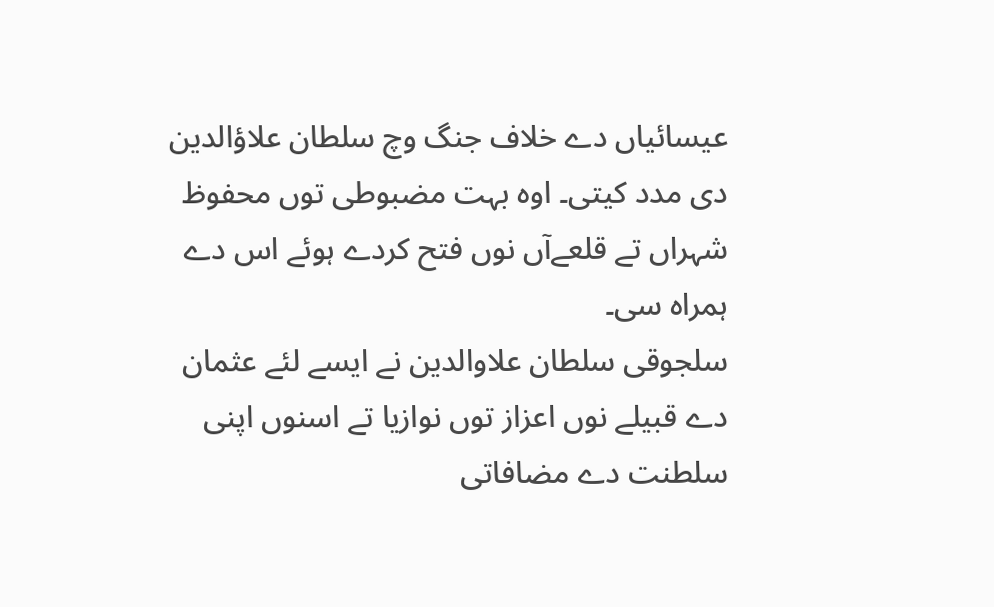عیسائیاں دے خلاف جنگ وچ سلطان علاؤالدین دی مدد کيتی۔ اوہ بہت مضبوطی توں محفوظ شہراں تے قلعےآں نوں فتح کردے ہوئے اس دے ہمراہ سی۔
سلجوقی سلطان علاوالدین نے ايسے لئے عثمان دے قبیلے نوں اعزاز توں نوازیا تے اسنوں اپنی سلطنت دے مضافاتی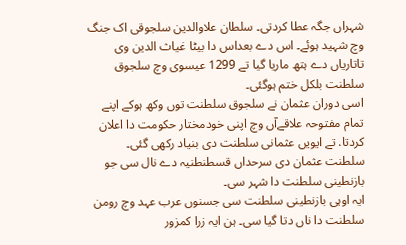شہراں جگہ عطا کردتی۔ سلطان علاوالدین سلجوقی اک جنگ وچ شہید ہوئے۔ اس دے بعداس دا بیٹا غیاث الدین وی تاتاریاں دے ہتھ ماریا گیا تے 1299 عیسوی وچ سلجوق سلطنت بلکل ختم ہوگئی۔
اسی دوران عثمان نے سلجوق سلطنت توں وکھ ہوکے اپنے تمام مفتوحہ علاقےآں وچ اپنی خودمختار حکومت دا اعلان کردتا. تے ایويں عثمانی سلطنت دی بنیاد رکھی گئی۔ سلطنت عثمان دی سرحداں قسطنطنیہ دے نال سی جو بازنطینی سلطنت دا شہر سی۔
ایہ اوہی بازنطینی سلطنت سی جسنوں عرب عہد وچ رومن سلطنت دا ناں دتا گیا سی۔ ہن ایہ زرا کمزور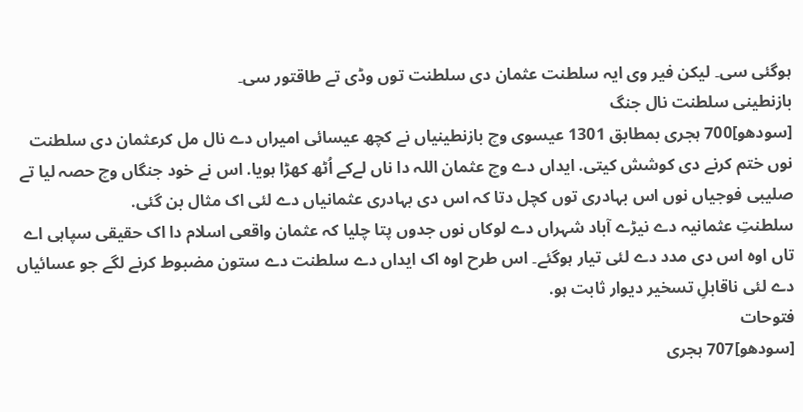ہوگئی سی۔ لیکن فیر وی ایہ سلطنت عثمان دی سلطنت توں وڈی تے طاقتور سی۔
بازنطینی سلطنت نال جنگ
[سودھو]700 ہجری بمطابق 1301 عیسوی وچ بازنطینیاں نے کچھ عیسائی امیراں دے نال مل کرعثمان دی سلطنت نوں ختم کرنے دی کوشش کيتی. ایداں دے وچ عثمان اللہ دا ناں لےکے اُٹھ کھڑا ہويا. اس نے خود جنگاں وچ حصہ لیا تے صلیبی فوجیاں نوں اس بہادری توں کچل دتا کہ اس دی بہادری عثمانیاں دے لئی اک مثال بن گئی.
سلطنتِ عثمانیہ دے نیڑے آباد شہراں دے لوکاں نوں جدوں پتا چلیا کہ عثمان واقعی اسلام دا اک حقیقی سپاہی اے تاں اوہ اس دی مدد دے لئی تیار ہوگئے۔ اس طرح اوہ اک ایداں دے سلطنت دے ستون مضبوط کرنے لگے جو عسائیاں دے لئی ناقابلِ تسخیر دیوار ثابت ہو.
فتوحات
[سودھو]707 ہجری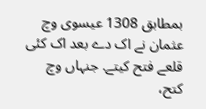بمطابق 1308 عیسوی وچ عثمان نے اک دے بعد اک کئی قلعے فتح کيتے. جنہاں وچ کتح،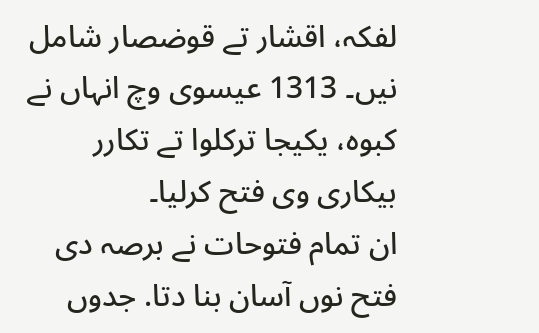لفکہ، اقشار تے قوضصار شامل نيں۔ 1313 عیسوی وچ انہاں نے کبوہ، یکیجا ترکلوا تے تکارر بیکاری وی فتح کرلیا۔
ان تمام فتوحات نے برصہ دی فتح نوں آسان بنا دتا. جدوں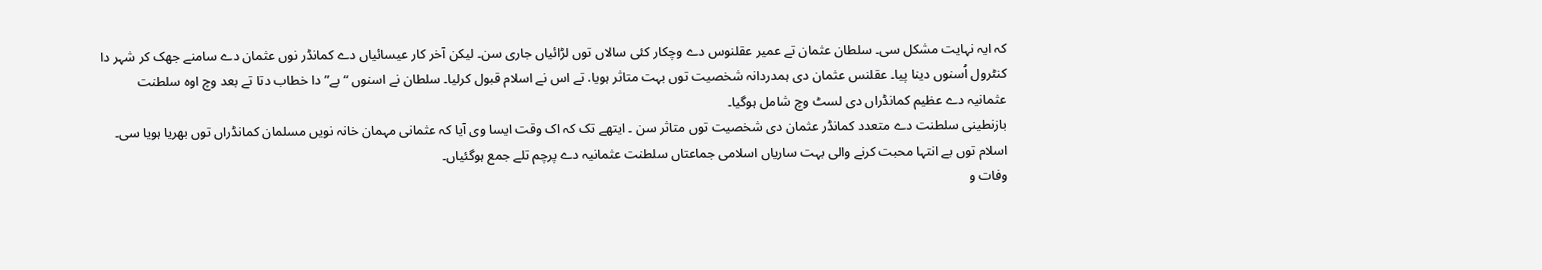کہ ایہ نہایت مشکل سی۔ سلطان عثمان تے عمیر عقلنوس دے وچکار کئی سالاں توں لڑائیاں جاری سن۔ لیکن آخر کار عیسائیاں دے کمانڈر نوں عثمان دے سامنے جھک کر شہر دا کنٹرول اُسنوں دینا پيا۔ عقلنس عثمان دی ہمدردانہ شخصیت توں بہت متاثر ہويا. تے اس نے اسلام قبول کرلیا۔ سلطان نے اسنوں “بے” دا خطاب دتا تے بعد وچ اوہ سلطنت عثمانیہ دے عظیم کمانڈراں دی لسٹ وچ شامل ہوگیا۔
بازنطینی سلطنت دے متعدد کمانڈر عثمان دی شخصیت توں متاثر سن ۔ ایتھے تک کہ اک وقت ایسا وی آیا کہ عثمانی مہمان خانہ نويں مسلمان کمانڈراں توں بھریا ہويا سی۔ اسلام توں بے انتہا محبت کرنے والی بہت ساریاں اسلامی جماعتاں سلطنت عثمانیہ دے پرچم تلے جمع ہوگئياں۔
وفات و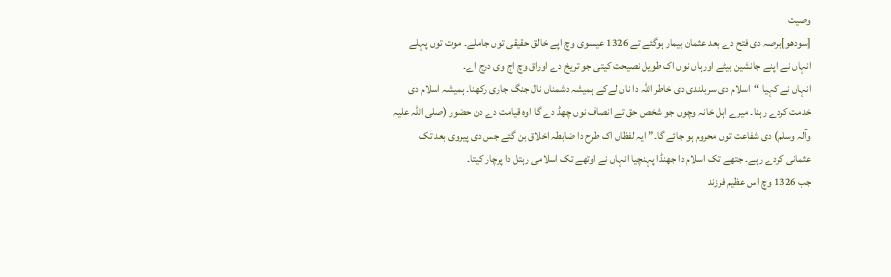وصیت
[سودھو]برصہ دی فتح دے بعد عثمان بیمار ہوگئے تے 1326 عیسوی وچ اپے خالق حقیقی توں جاملے۔ موت توں پہلے انہاں نے اپنے جانشین بیٹے اورہاں نوں اک طویل نصیحت کيتی جو تریخ دے اوراق وچ اج وی درج اے۔
انہاں نے کہیا “اسلام دی سربلندی دی خاطر اللہ دا ناں لےکے ہمیشہ دشمناں نال جنگ جاری رکھنا۔ ہمیشہ اسلام دی خدمت کردے رہنا۔ میرے اہل خانہ وچوں جو شخص حق تے انصاف نوں چھڈ دے گا اوہ قیامت دے دن حضور (صلی اللہ علیہ وآلہ وسلم) دی شفاعت توں محروم ہو جائے گا۔” ایہ لفظاں اک طرح دا ضابطہ اخلاق بن گئے جس دی پیروی بعد تک عثمانی کردے رہے۔ جتھے تک اسلام دا جھنڈا پہنچیا انہاں نے اوتھے تک اسلامی رہتل دا پرچار کيتا۔
جب 1326 وچ اس عظیم فرزند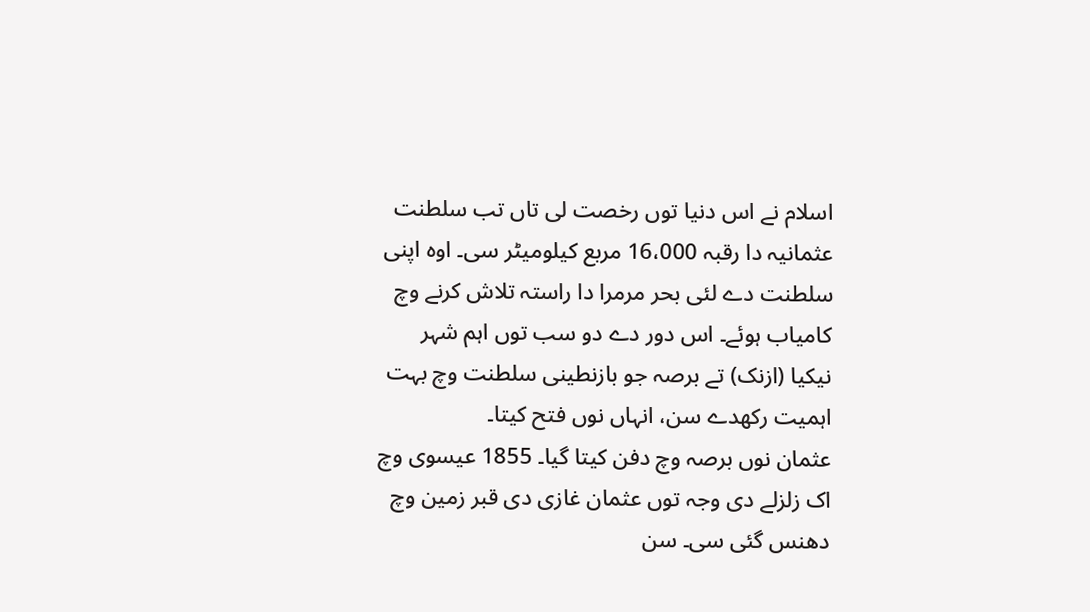اسلام نے اس دنیا توں رخصت لی تاں تب سلطنت عثمانیہ دا رقبہ 16،000 مربع کیلومیٹر سی۔ اوہ اپنی سلطنت دے لئی بحر مرمرا دا راستہ تلاش کرنے وچ کامیاب ہوئے۔ اس دور دے دو سب توں اہم شہر نیکیا (ازنک) تے برصہ جو بازنطینی سلطنت وچ بہت اہمیت رکھدے سن، انہاں نوں فتح کيتا۔
عثمان نوں برصہ وچ دفن کيتا گیا۔ 1855 عیسوی وچ اک زلزلے دی وجہ توں عثمان غازی دی قبر زمین وچ دھنس گئی سی۔ سن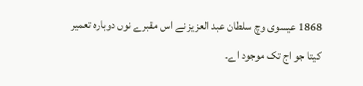1868 عیسوی وچ سلطان عبد العزیز نے اس مقبرے نوں دوبارہ تعمیر کيتا جو اج تک موجود اے۔